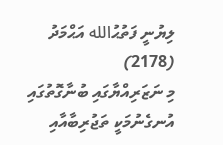ލިޔުނީ ފަތުޙުالله އަޙްމަދު (2178)
މި ނަޒަރިއްޔާގައި ބުނާގޮތުގައި
އުނގެނުމަކީ ތަޖުރިބާއާއި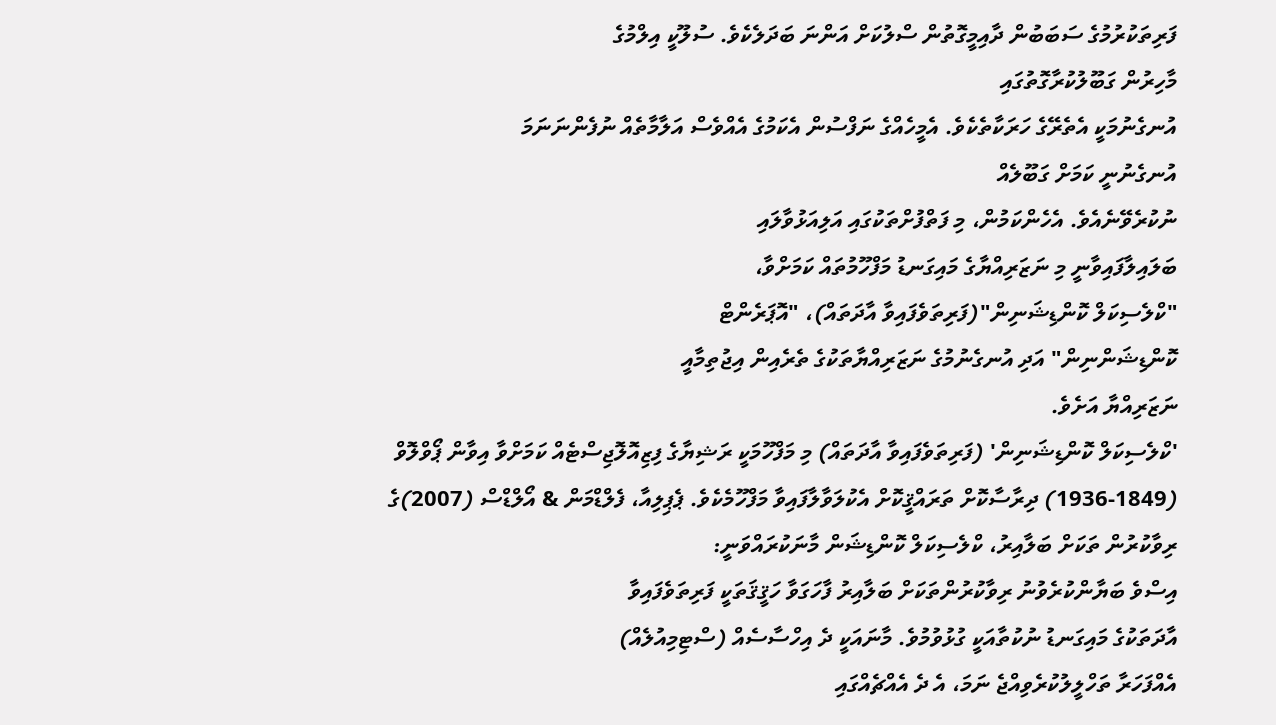ފަރިތަކުރުމުގެ ސަބަބުން ދާއިމީގޮތުން ސްލުކަށް އަންނަ ބަދަލެކެވެ. ސުލޫކީ އިލްމުގެ
މާހިރުން ގަބޫލުކުރާގޮތުގައި
އުނގެނުމަކީ އެތެރޭގެ ހަރަކާތެކެވެ. އެމީހެއްގެ ނަފްސުން އެކަމުގެ އެއްވެސް އަލާމާތެއް ނުފެންނަނަމަ
އުނގެނުނީ ކަމަށް ގަބޫލެއް
ނުކުރެވޭނެއެވެ. އެހެންކަމުން، މި ފަތްފުށްތަކުގައި އަލިއަޅުވާލައި
ބަލައިލާފައިވާނީ މި ނަޒަރިއްޔާގެ މައިގަނޑު މަފްހޫމުތައް ކަމަށްވާ،
"ކްލެސިކަލް ކޮންޑިޝަނިން"(ފަރިތަވެފައިވާ އާދަތައް)، "އޮޕަރެންޓް
ކޮންޑިޝަންނިން" އަދި އުނގެނުމުގެ ނަޒަރިއްޔާތަކުގެ ތެރެއިން އިޖުތިމާއީ
ނަޒަރިއްޔާ އަށެވެ.
'ކްލެސިކަލް ކޮންޑިޝަނިން' (ފަރިތަވެފައިވާ އާދަތައް) މި މަފްހޫމަކީ ރަޝިޔާގެ ފިޒިއޮލޮޖިސްޓެއް ކަމަށްވާ އިވާން ޕޯވްލޮވް (1849-1936) ދިރާސާކޮށް ތަރައްޤީކޮށް އެކުލަވާލާފައިވާ މަފްހޫމެކެވެ. ޕެޕިލިއާ، ފެލްޑްމަން & އޯލްޑްސް (2007)ގެ ރިވާކުރުން ތަކަށް ބަލާއިރު، ކްލެސިކަލް ކޮންޑިޝަން މާނަކުރައްވަނީ:
އިސްވެ ބަޔާންކުރެވުނު ރިވާކުރުންތަކަށް ބަލާއިރު ފާހަގަވާ ހަޤީޤަތަކީ ފަރިތަވެފައިވާ
އާދަތަކުގެ މައިގަނޑު ނުކުތާއަކީ ގުޅުވުމުވެ. މާނައަކީ ދެ އިހްސާސެއް (ސްޓިމިއުލެއް)
އެއްފަހަރާ ތަހްލީލުކުރެވިއްޖެ ނަމަ، އެ ދެ އެއްޗެއްގައި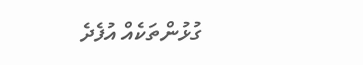ގުޅުންތަކެއް އުފެދެ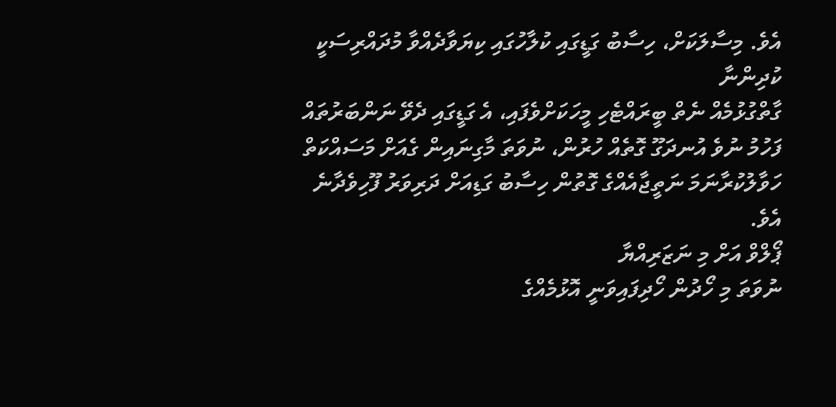އެވެ. މިސާލަކަށް، ހިސާބު ގަޑީގައި ކުލާހުގައި ކިޔަވާދެއްވާ މުދައްރިސަކީ ކުދިންނާ
ގާތްގުޅުމެއް ނެތް ބީރައްޓެހި މީހަކަށްވެފައި، އެ ގަޑީގައި ދެވޭ ނަންބަރުތައް
ފަހުމު ނުވެ އުނދަގޫ ގޮތެއް ހުރުން، ނުވަތަ މާގިނައިން ގެއަށް މަސައްކަތް
ހަވާލުކުރާނަމަ ނަތީޖާއެއްގެ ގޮތުން ހިސާބު ގަޑިއަށް ދަރިވަރު ފޫހިވެދާނެ އެވެ.
ޕޯލްވް އަށް މި ނަޒަރިއްޔާ
ނުވަތަ މި ހޯދުން ހޯދިފައިވަނީ އޮޅުމެއްގެ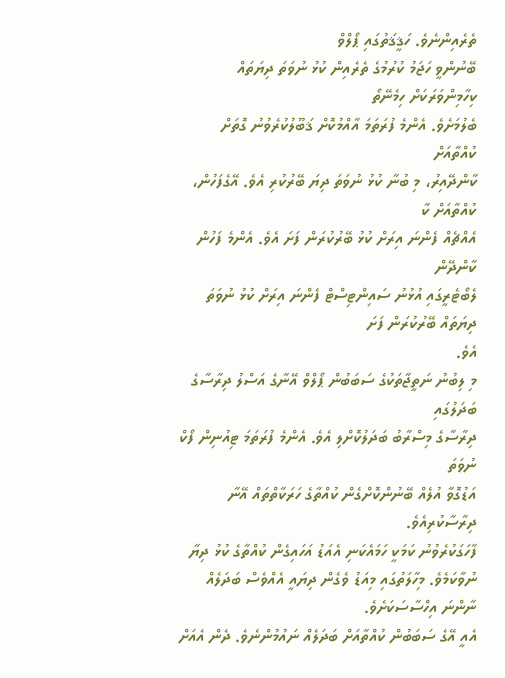ތެރެއިންނެވެ. ހަޤީޤަތުގައި ޕޯލްވް
ބޭނުންވީ ހަޖަމު ކުރުމުގެ ތެރެއިން ކުޅު ނުވަތަ ދިޔަތައް ކިހާމިންވަރަކަށް ހިމެނޭތޯ
ބެލުމަށެވެ. އެންމެ ފުރަތަމަ އާއްމުކޮށް ޤަބޫލުކުރެވުނު ގޮތަށް ކުއްތާއަށް
ކާންދޭއިރު، މި ބުނާ ކުޅު ނުވަތަ ދިޔަ ބޭރުކުރި އެވެ. އޭގެފަހުން، ކުއްތާއަށް ކާ
އެއްޗެއް ފެންނަ އިރަށް ކުޅު ބޭރުކުރަން ފަށަ އެވެ. އެންމެ ފަހުން ކާންދޭން
ލެބޯޓެރީގައި އުޅުނު ސައިންޓިސްޓް ފެންނަ އިރަށް ކުޅު ނުވަތަ ދިޔަތައް ބޭރުކުރަން ފަށަ
އެވެ.
މި ލިބުނު ނަތީޖާތަކުގެ ސަބަބުން ޕޯލްވް އޭނާގެ އަސްލު ދިރާސާގެ ބަދަލުގައި
ދިރާސާގެ މިސްރާބު ބަދަލުކޮށްލި އެވެ. އެންމެ ފުރަތަމަ ޓިއުނިން ފޯކް ނުވަތަ
އަޑުގޮވާ އުލެއް ބޭނުންކޮށްގެން ކުއްތާގެ ހަރަކާތްތައް އޭނާ ދިރާސާކުރިއެވެ.
ފާހަގަކުރެވުނު ކަމަކީ ހަމައެކަނި އެއަޑު އަހައިގެން ކުއްތާގެ ކުޅު ދިޔާ
ނުވާކަމެވެ. މިހާލަތުގައި މިއަޑު ވެގެން ދިޔައީ އެއްވެސް ބަދަލެއް ނާންނަ އިހްސާސަކަށެވެ.
އެއީ އޭގެ ސަބަބުން ކުއްތާއަށް ބަދަލެއް ނައުމުންނެވެ. ދެން އެއަށް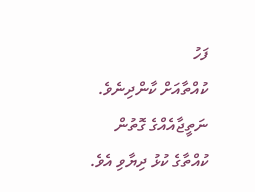ފަހު
ކުއްތާއަށް ކާންދިނެވެ. ނަތީޖާއެއްގެ ގޮތުން ކުއްތާގެ ކުޅު ދިޔާވި އެވެ.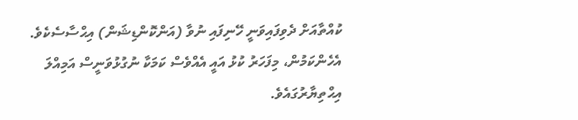ކުއްތާއަށް ދެވިފައިވަނީ ހޭނިފައި ނުވާ (އަންކޮންޑިޝަން) އިޙްސާސެކެވެ.
އެހެންކަމުން، މިފަހަރު ކުޅު އައީ އެއްވެސް ކަމަކާ ނުގުޅުވަނީސް އަމިއްލަ
އިޙްތިޔާރުގައެވެ.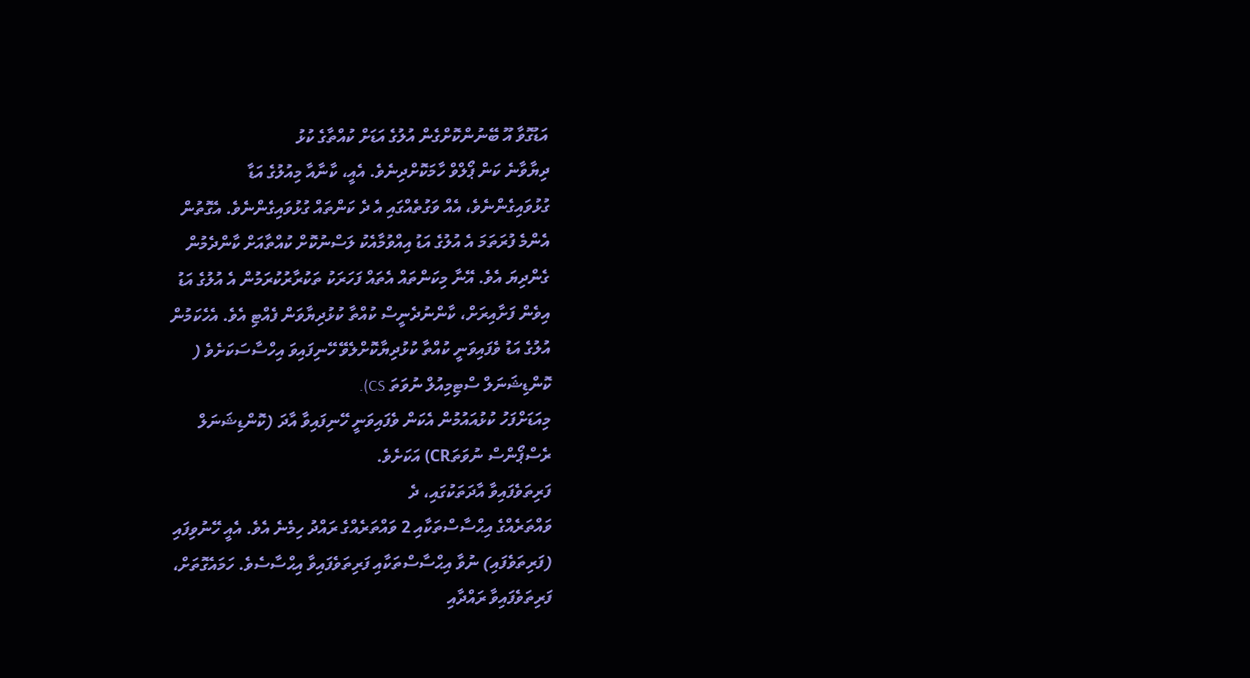އަޑުގޮވާ އޫ ބޭނުންކޮށްގެން އުލުގެ އަޑަށް ކުއްތާގެ ކުޅު
ދިޔާވާނެ ކަން ޕޯލްވް ހާމަކޮށްދިނެވެ. އެއީ، ކާނާއާ މިއުލުގެ އަޑާ
ގުޅުވައިގެންނެވެ، އެއް ވަގުތެއްގައި އެ ދެ ކަންތައް ގުޅުވައިގެންނެވެ. އެގޮތުން
އެންމެ ފުރަތަމަ އެ އުލުގެ އަޑު އިއްވުމާއެކު ލަސްނުކޮށް ކުއްތާއަށް ކާންދެމުން
ގެންދިޔަ އެވެ. އޭނާ މިކަންތައް އެތައް ފަހަރަކު ތަކުރާރުކުރަމުން އެ އުލުގެ އަޑު
އިވެން ފަށާއިރަށް، ކާންނުދެނީސް ކުއްތާ ކުޅުދިޔާވަން ފެއްޓި އެވެ. އެހެކަމުން
އުލުގެ އަޑު ވެފައިވަނީ ކުއްތާ ކުޅުދިޔާކޮށްލެވޭ ހޭނިފައިވަ އިހްސާސަކަށެވެ (
ކޮންޑިޝަނަލް ސްޓިމިއުލް ނުވަތަ CS).
މިއަޑަށްފަހު ކުޅުއައުމުން އެކަން ވެފައިވަނީ ހޭނިފައިވާ އާދަ (ކޮންޑިޝަނަލް
ރެސްޕޯންސް ނުވަތަCR) އަކަށެވެ.
ފަރިތަވެފައިވާ އާދަތަކުގައި، ދެ
ވައްތަރެއްގެ އިޙްސާސްތަކާއި 2 ވައްތަރެއްގެ ރައްދު ހިމެނެ އެވެ. އެއީ ހޭނުވިފައި
(ފަރިތަވެފައި) ނުވާ އިޙްސާސްތަކާއި ފަރިތަވެފައިވާ އިޙްސާސެވެ. ހަމައެގޮތަށް،
ފަރިތަވެފައިވާ ރައްދާއި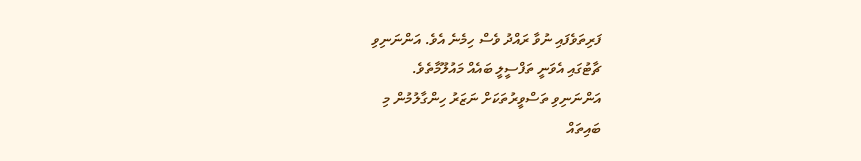ފަރިތަވެފައި ނުވާ ރައްދު ވެސް ހިމެނެ އެވެ. އަންނަނިވި
ޗާޓުގައި އެވަނީ ތަފްސީލީ ބައެއް މައުލޫމާތެވެ.
އަންނަނިވި ތަސްވީރުތަކަށް ނަޒަރު ހިންގާލުމުން މި
ބައިތައް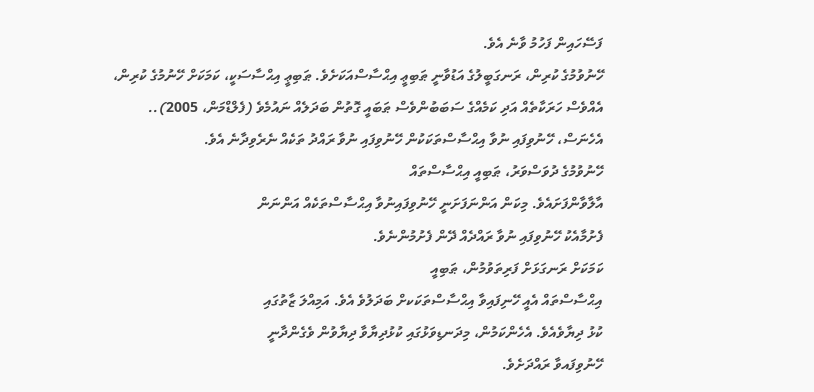ފަސޭހައިން ފަހުމު ވާނެ އެވެ.
ހޭނުވުމުގެ ކުރިން، ރަނގަބީލުގެ އަޑުވާނީ ޠަބިޢީ އިޙްސާސްއަކަށެވެ. ޠަބިޢީ އިޙްސާސަކީ، ކަމަކަށް ހޭނުމުގެ ކުރިން، އެއްވެސް ހަރަކާތެއް އަދި ކަމެއްގެ ސަބަބުންވެސް ޠަބައީ ގޮތުން ބަދަލެއް ނައުމެވެ (ފެލްޑްމަން، 2005)..
އެހެނަސް، ހޭނުވިފައި ނުވާ އިޙްސާސްތަކަކުން ހޭނުވިފައި ނުވާ ރައްދު ތަކެއް ނެރެވިދާނެ އެވެ.
ހޭނުވުމުގެ ދުވަސްވަރު، ޠަބިއީ އިޙްސާސްތައް
އާލާވާންފަށައެވެ. މިކަން އަންނަފަށަނީ ހޭނުވިފައިނުވާ އިޙްސާސްތަކެއް އަންނަން
ފެށުމާއެކު ހޭނުވިފައި ނުވާ ރައްދެއް ދޭން ފެށުމުންނެވެ.
ކަމަކަށް ރަނގަޅަށް ފަރިތަވުމުން، ޠަބިއީ
އިޙްސާސްތައް އެއީ ހޭނިފައިވާ އިޙްސާސްތަކަކށް ބަދަލުވެ އެވެ. އަމިއްލަ ޒާތުގައި
ކުޅު ދިޔާވެއެވެ. އެހެންކަމުން، މިދަނޑިވަޅުގައި ކުޅުދިޔާވާ ދިޔާވުން ވެގެންދާނީ
ހޭނުވިފައވާ ރައްދަށެވެ.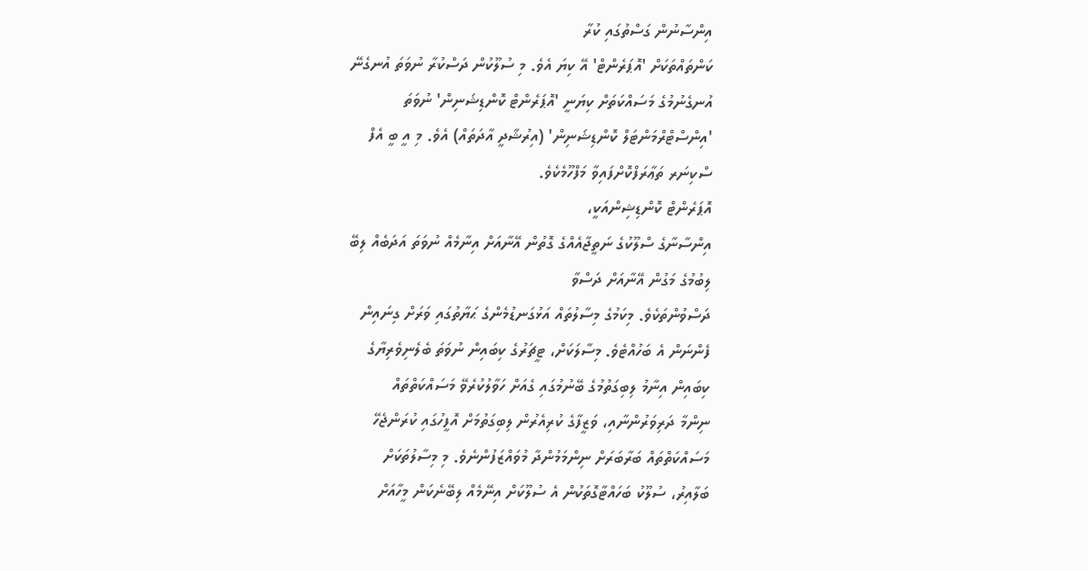އިންސާނުން ގަސްތުގައި ކުރާ
ކަންތައްތަކަށް 'އޮޕަރެންޓް' އޭ ކިޔަ އެވެ. މި ސުލޫކުން ދަސްކުރާ ނުވަތަ އުނގެނޭ
އުނގެނުމުގެ މަސައްކަތަށް ކިޔަނީ 'އޮޕަރެންޓް ކޮންޑިޝަނިން' ނުވަތަ
'އިންސްޓްރްމަންޓަލް ކޮންޑިޝަނިން' (އިރުޝާދީ އާދަތައް) އެވެ. މި އީ ބީ އެފް
ސްކިނަރ ތަޢާރަފްކޮށްފައިވާ މަފްހޫމެކެވެ.
އޮޕަރެންޓް ކޮންޑިޝިންއަކީ،
އިންސާނާގެ ސްލޫކުގެ ނަތީޖާއެއްގެ ގޮތުން އޭނާއަށް އިނާމެއް ނުވަތަ އަދަބެއް ލިބޭ
ލިބުމުގެ މަގުން އޭނާއަށް ދަސްވާ
ދަސްވުންތަކެވެ. މިކަމުގެ މިސާލުތައް އަޅުގަނޑުމެންގެ ޙަޔާތުގައި ވަރަށް ގިނައިން
ފެންނަން އެ ބަހުއްޓެވެ. މިސާލަކަށް، ޓީޗަރުގެ ކިބައިން ނުވަތަ ބެލެނިވެރިޔާގެ
ކިބައިން އިނާމު ލިބިގަތުމުގެ ބޭނުމުގައި ގެއަށް ހަވާލުކުރެވޭ މަސައްކަތްތައް
ނިންމާ ދަރިވަރުންނާއި، ވަޒީފާގެ ކުރިއެރުން ލިބިގަތުމަށް އޮފީހުގައި ކުރަންޖެހޭ
މަސައްކަތްތައް ބަރާބަރަށް ނިންމަމުންދާ މުވައްޒަފުންނެވެ. މި މިސާލުތަކަށް
ބަލާއިރު، ސުލޫކު ބަހައްޓާގޮތަކުން އެ ސުލޫކަށް އިނޭމެއް ލިބޭނެކަން މީހާއަށް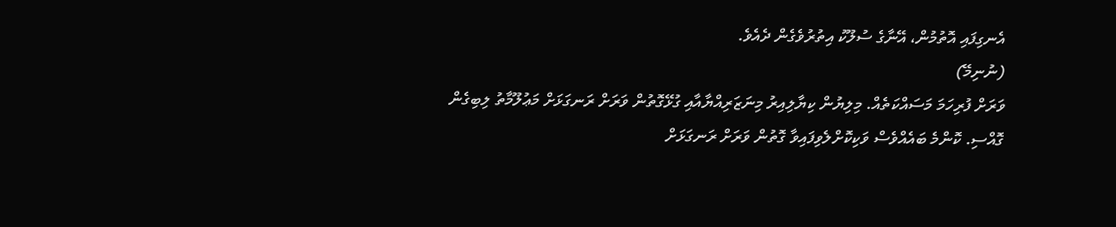އެނގިފައި އޮތުމުން، އޭނާގެ ސުލޫކު އިތުރުވެގެން ދެއެވެ.
(ނުނިމޭ)
ވަރަށް ފުރިހަމަ މަސައްކަތެއް. މިލިޔުން ކިޔާލިއިރު މިނަޒަރިއްޔާއާއި ގުޅޭގޮތުން ވަރަށް ރަނގަޅަށް މަޢުލޫމާތު ލިބިގެން ގޮއްސި. ކޮންމެ ބައެއްވެސް ވަކިކޮށްލެވިފައިވާ ގޮތުން ވަރަށް ރަނގަޅަށް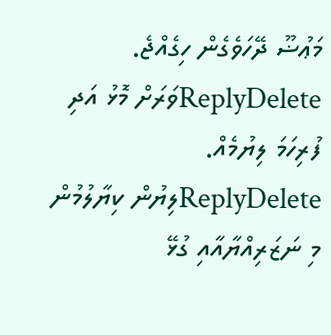މަޢުޟޫ ދޭހަވެގެން ހިގެއްޖެ.
ReplyDeleteވަރަށް މޮޅު އަދި ފުރިހަމަ ލިޔުމެއް.
ReplyDeleteލިޔުން ކިޔާލުމުން މި ނަޒަރިއްޔާއާއި ގުޅޭ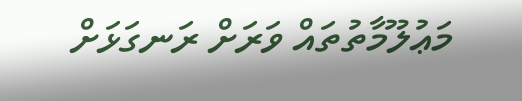މަޢުލޫމާތުތައް ވަރަށް ރަނގަޅަށް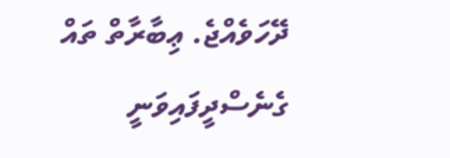ދޭހަވެއްޖެ. ޢިބާރާތް ތައް ގެނެސްދީފައިވަނީ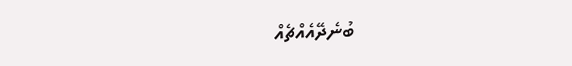ބުނެދޭއެއްޗެއް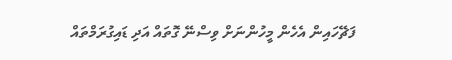ފަޗޭހައިން އެހެން މީހުންނަށް ވިސްނޭ ގޮތައް އަދި ޑައިގުރަމްތައް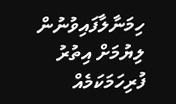ހިމަނާލާފައިވުނުން ލިޔުމަށް އިތުރު ފުރިހަމަކަމެއް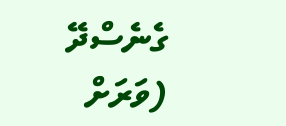ގެނެސްދޭ (ވަރަށް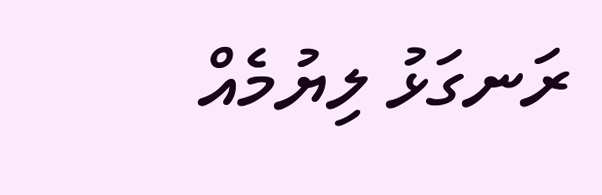ރަނގަޅު ލިޔުމެއް